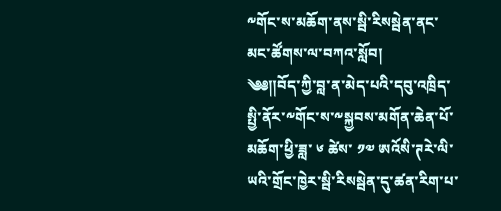༸གོང་ས་མཆོག་ནས་སྦི་རིསསྦེན་ནང་མང་ཚོགས་ལ་བཀའ་སློབ།
༄༅༎བོད་ཀྱི་བླ་ན་མེད་པའི་དབུ་འཁྲིད་སྤྱི་ནོར་༸གོང་ས་༸སྐྱབས་མགོན་ཆེན་པོ་མཆོག་ཕྱི་ཟླ་ ༦ ཚེས་ ༡༧ ཨའོསི་ཊརེ་ལི་ཡའི་གྲོང་ཁྱེར་སྦི་རིསསྦེན་དུ་ཚན་རིག་པ་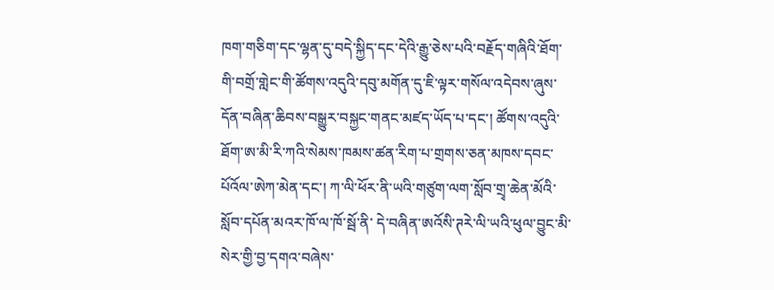ཁག་གཅིག་དང་ལྷན་དུ་བདེ་སྐྱིད་དང་དེའི་རྒྱུ་ཅེས་པའི་བརྗོད་གཞིའི་ཐོག་གི་བགྲོ་གླེང་གི་ཚོགས་འདུའི་དབུ་མགོན་དུ་ཇི་ལྟར་གསོལ་འདེབས་ཞུས་དོན་བཞིན་ཆིབས་བསྒྱུར་བསྐྱང་གནང་མཛད་ཡོད་པ་དང་། ཚོགས་འདུའི་ཐོག་ཨ་མི་རི་ཀའི་སེམས་ཁམས་ཚན་རིག་པ་གྲགས་ཅན་མཁས་དབང་པོའོལ་ཨེཀ་མེན་དང་། ཀ་ལི་ཕོར་ནི་ཡའི་གཙུག་ལག་སློབ་གྲྭ་ཆེན་མོའི་སློབ་དཔོན་མའར་ཁོ་ལ་ཁོ་སྦོ་ནི་ དེ་བཞིན་ཨའོསི་ཊརེ་ལི་ཡའི་ཕུལ་བྱུང་མི་སེར་གྱི་བྱ་དགའ་བཞེས་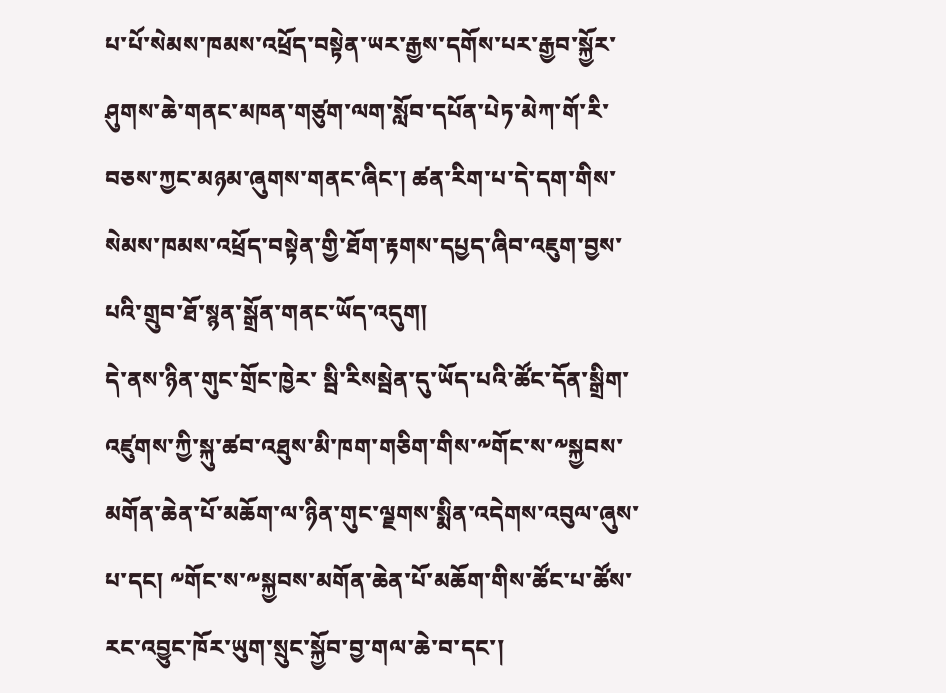པ་པོ་སེམས་ཁམས་འཕྲོད་བསྟེན་ཡར་རྒྱས་དགོས་པར་རྒྱབ་སྐྱོར་ཤུགས་ཆེ་གནང་མཁན་གཙུག་ལག་སློབ་དཔོན་པེཏ་མེཀ་གོ་རི་བཅས་ཀྱང་མཉམ་ཞུགས་གནང་ཞིང་། ཚན་རིག་པ་དེ་དག་གིས་སེམས་ཁམས་འཕྲོད་བསྟེན་གྱི་ཐོག་རྟགས་དཔྱད་ཞིབ་འཇུག་བྱས་པའི་གྲུབ་ཐོ་སྙན་སྒྲོན་གནང་ཡོད་འདུག།
དེ་ནས་ཉིན་གུང་གྲོང་ཁྱེར་ སྦི་རིསསྦེན་དུ་ཡོད་པའི་ཚོང་དོན་སྒྲིག་འཛུགས་ཀྱི་སྐུ་ཚབ་འཐུས་མི་ཁག་གཅིག་གིས་༸གོང་ས་༸སྐྱབས་མགོན་ཆེན་པོ་མཆོག་ལ་ཉིན་གུང་ལྗགས་སྨིན་འདེགས་འབུལ་ཞུས་པ་དང། ༸གོང་ས་༸སྐྱབས་མགོན་ཆེན་པོ་མཆོག་གིས་ཚོང་པ་ཚོས་རང་འབྱུང་ཁོར་ཡུག་སྲུང་སྐྱོབ་བྱ་གལ་ཆེ་བ་དང་།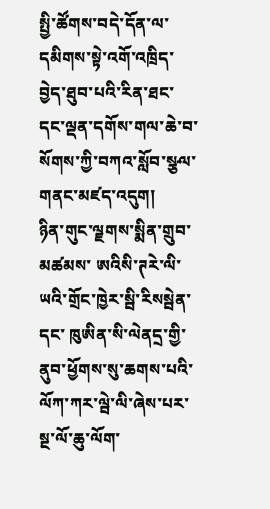སྤྱི་ཚོགས་བདེ་དོན་ལ་དམིགས་སྟེ་འགོ་འཁྲིད་བྱེད་ཐུབ་པའི་རིན་ཐང་དང་ལྡན་དགོས་གལ་ཆེ་བ་སོགས་ཀྱི་བཀའ་སློབ་སྩལ་གནང་མཛད་འདུག།
ཉིན་གུང་ལྗགས་སྨིན་གྲུབ་མཚམས་ ཨའིསི་ཊརེ་ལི་ཡའི་གྲོང་ཁྱེར་སྦི་རིསསྦེན་དང་ ཁུཨིན་སི་ལེནདྲ་གྱི་ནུབ་ཕྱོགས་སུ་ཆགས་པའི་ལོཀ་ཀར་ལྦེ་ལི་ཞེས་པར་སྔ་ལོ་ཆུ་ལོག་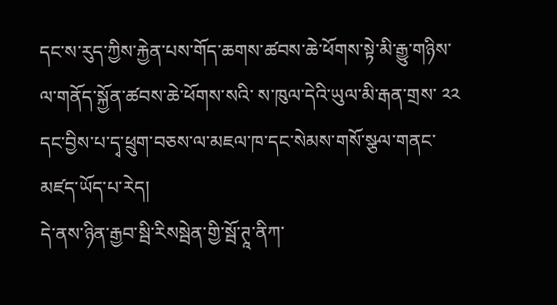དང་ས་རུད་ཀྱིས་རྐྱེན་པས་གོད་ཆགས་ཚབས་ཆེ་ཕོགས་སྟེ་མི་རྒྱུ་གཉིས་ལ་གནོད་སྐྱོན་ཚབས་ཆེ་ཕོགས་སའི་ ས་ཁུལ་དེའི་ཡུལ་མི་རྒན་གྲས་ ༢༢ དང་བྱིས་པ་དྭ་ཕྲུག་བཅས་ལ་མཇལ་ཁ་དང་སེམས་གསོ་སྩལ་གནང་མཛད་ཡོད་པ་རེད།
དེ་ནས་ཉིན་རྒྱབ་སྦི་རིསསྦེན་གྱི་སྦོ་ཊཱ་ནིཀ་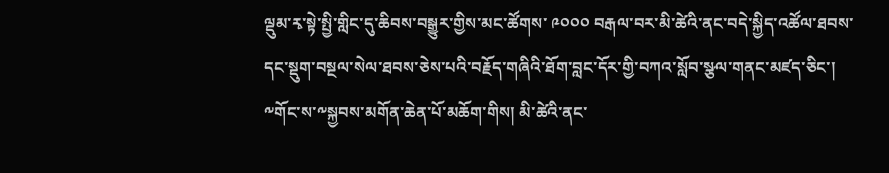ལྡུམ་རྭ་སྟེ་སྤྱི་གླིང་དུ་ཆིབས་བསྒྱུར་གྱིས་མང་ཚོགས་ ༩༠༠༠ བརྒལ་བར་མི་ཚེའི་ནང་བདེ་སྐྱིད་འཚོལ་ཐབས་དང་སྡུག་བསྔལ་སེལ་ཐབས་ཅེས་པའི་བརྗོད་གཞིའི་ཐོག་བླང་དོར་གྱི་བཀའ་སློབ་སྩལ་གནང་མཛད་ཅིང་། ༸གོང་ས་༸སྐྱབས་མགོན་ཆེན་པོ་མཆོག་གིས། མི་ཚེའི་ནང་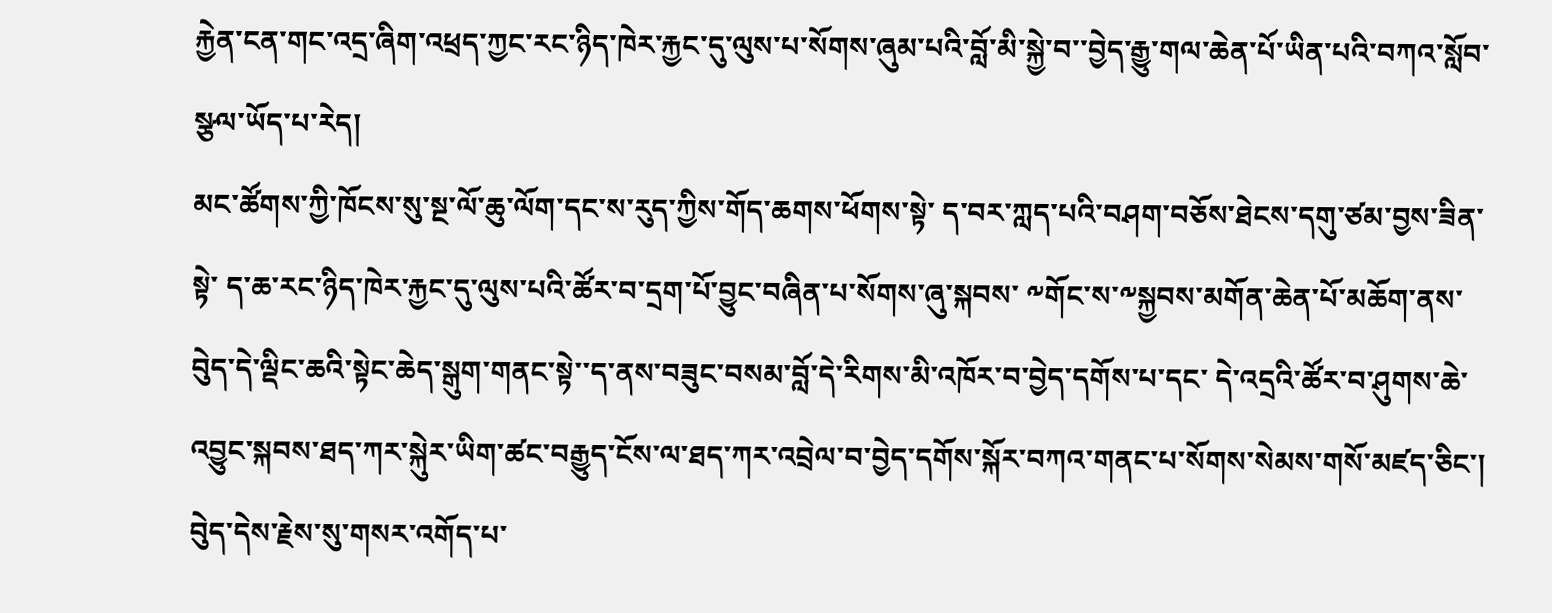རྐྱེན་ངན་གང་འདྲ་ཞིག་འཕྲད་ཀྱང་རང་ཉིད་ཁེར་རྐྱང་དུ་ལུས་པ་སོགས་ཞུམ་པའི་བློ་མི་སྐྱེ་བ་་བྱེད་རྒྱུ་གལ་ཆེན་པོ་ཡིན་པའི་བཀའ་སློབ་སྩལ་ཡོད་པ་རེད།
མང་ཚོགས་ཀྱི་ཁོངས་སུ་སྔ་ལོ་ཆུ་ལོག་དང་ས་རུད་ཀྱིས་གོད་ཆགས་ཕོགས་སྟེ་ ད་བར་ཀླད་པའི་བཤག་བཅོས་ཐེངས་དགུ་ཙམ་བྱས་ཟིན་སྟེ་ ད་ཆ་རང་ཉིད་ཁེར་རྐྱང་དུ་ལུས་པའི་ཚོར་བ་དྲག་པོ་བྱུང་བཞིན་པ་སོགས་ཞུ་སྐབས་ ༸གོང་ས་༸སྐྱབས་མགོན་ཆེན་པོ་མཆོག་ནས་བེུད་དེ་ལྡིང་ཆའི་སྟེང་ཆེད་སྒུག་གནང་སྟེ་་ད་ནས་བཟུང་བསམ་བློ་དེ་རིགས་མི་འཁོར་བ་བྱེད་དགོས་པ་དང་ དེ་འདྲའི་ཚོར་བ་ཤུགས་ཆེ་འབྱུང་སྐབས་ཐད་ཀར་སྐེུར་ཡིག་ཚང་བརྒྱུད་ངོས་ལ་ཐད་ཀར་འབྲེལ་བ་བྱེད་དགོས་སྐོར་བཀའ་གནང་པ་སོགས་སེམས་གསོ་མཛད་ཅིང་། བེུད་དེས་རྗེས་སུ་གསར་འགོད་པ་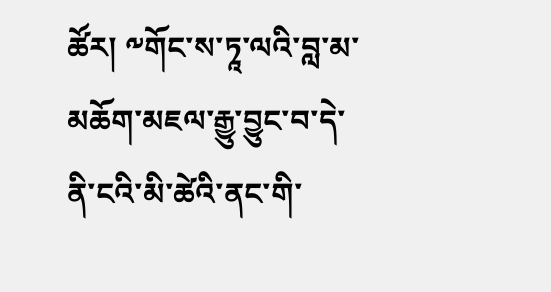ཚོར། ༸གོང་ས་ཏཱ་ལའི་བླ་མ་མཆོག་མཇལ་རྒྱུ་བྱུང་བ་དེ་ནི་ངའི་མི་ཚེའི་ནང་གི་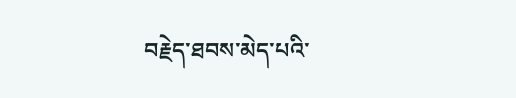བརྗེད་ཐབས་མེད་པའི་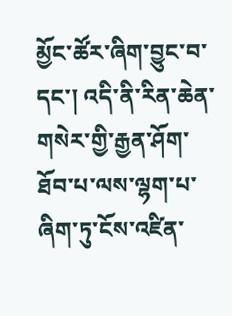མྱོང་ཚོར་ཞིག་བྱུང་བ་དང་། འདི་ནི་རིན་ཆེན་གསེར་གྱི་རྒྱན་ཤོག་ཐོབ་པ་ལས་ལྷག་པ་ཞིག་ཏུ་ངོས་འཛིན་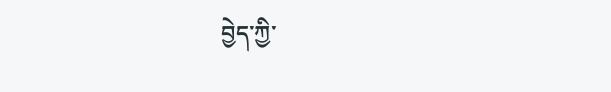བྱེད་ཀྱི་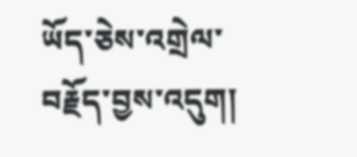ཡོད་ཅེས་འགྲེལ་བརྗོད་བྱས་འདུག།